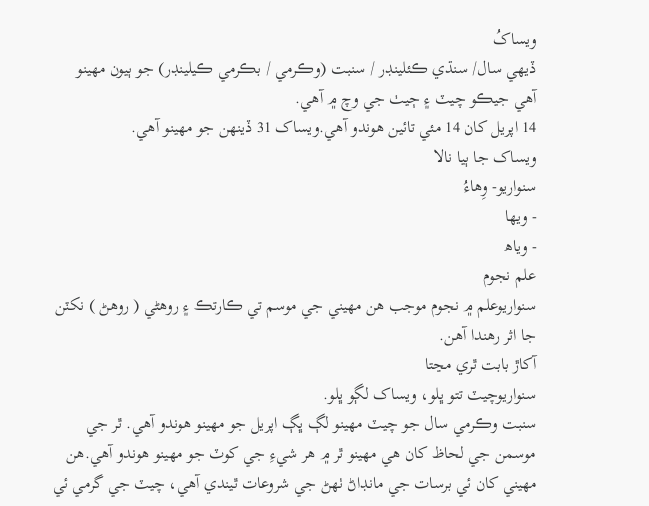ويساکُ
ڏيهي سال/ سنڌي ڪئلينڊر / سنبت (وڪرمي / بڪرمي ڪيلينڊر) جو ٻيون مهينو آهي جيڪو چيٽ ۽ ڄيٺ جي وچ ۾ آهي.
14 اپريل کان 14 مئي تائين هوندو آهي.ويساک 31 ڏينھن جو مهينو آهي.
ويساک جا ٻيا نالا
سنواريو- وِهاءُ
- ويها
- وياھ
علم نجوم
سنواريوعلم ۾ نجوم موجب هن مهيني جي موسم تي ڪارتڪ ۽ روهڻي ( روهڻ ) نکٽن جا اثر رهندا آهن.
آکاڙ بابت ٿري مڃتا
سنواريوچيٽ تتو ڀلو، ويساک لڳو ڀلو.
سنبت وڪرمي سال جو چيٽ مهينو لڳ ڀڳ اپريل جو مهينو هوندو آهي. ٿر جي موسمن جي لحاظ کان هي مهينو ٿر ۾ هر شيءِ جي کوٽ جو مهينو هوندو آهي.هن مهيني کان ئي برسات جي مانڊاڻ ٺهڻ جي شروعات ٿيندي آهي، چيٽ جي گرمي ئي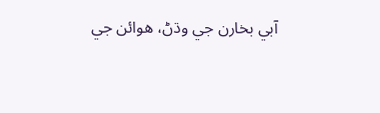آبي بخارن جي وڌڻ، هوائن جي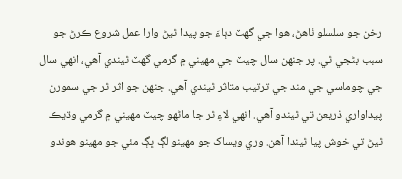رخن جو سلسلو ٺاهڻ، هوا جي گهٽ دٻاءَ جو پيدا ٿيڻ وارا عمل شروع ڪرڻ جو سبب بڻجي ٿي. پر جنهن سال چيٽ جي مهيني ۾ گرمي گهٽ ٿيندي آهي، انهي سال جي چوماسي جي مند جي ترتيب متاثر ٿيندي آهي. جنهن جو اثر ٿر جي سمورن پيداواري ذريعن تي ٿيندو آهي. انهي لاءِ ٿر جا ماڻهو چيٽ مهيني ۾ گرمي وڌيڪ ٿيڻ تي خوش پيا ٿيندا آهن. وري ويساک جو مهينو لڳ ڀڳ مئي جو مهينو هوندو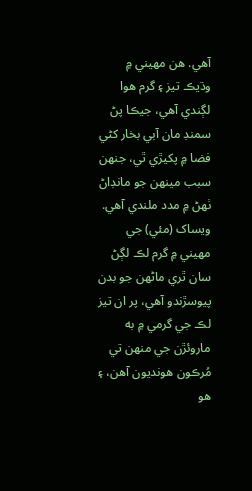آهي. هن مهيني ۾ وڌيڪ تيز ۽ گرم هوا لڳندي آهي، جيڪا پڻ سمنڊ مان آبي بخار کڻي فضا ۾ پکيڙي ٿي، جنهن سبب مينهن جو مانڊاڻ ٺهڻ ۾ مدد ملندي آهي. ويساک (مئي) جي مهيني ۾ گرم لڪ لڳڻ سان ٿري ماڻهن جو بدن پيوسڙندو آهي، پر ان تيز لڪ جي گرمي ۾ به ماروئڙن جي منهن تي مُرڪون هونديون آهن، ۽ هو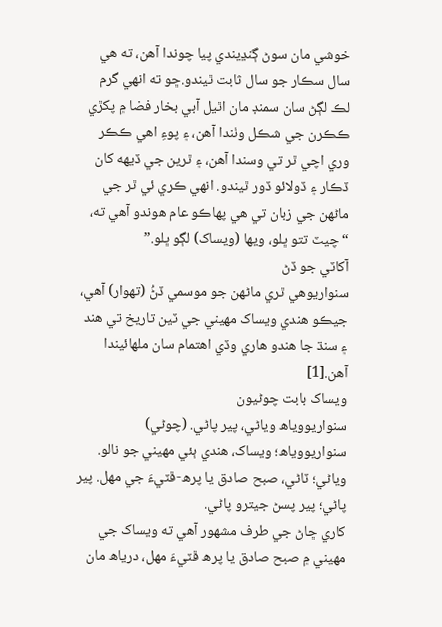خوشي مان سوڻ ڳنڍيندي پيا چوندا آهن، ته هي سال سڪار جو سال ثابت ٿيندو.ڇو ته انهي گرم لڪ لڳڻ سان سمنڊ مان اٿيل آبي بخار فضا ۾ پکڙي ڪڪرن جي شڪل وٺندا آهن، ۽ پوءِ اهي ڪڪر وري اچي ٿر تي وسندا آهن، ۽ ٿرين جي ڏيهه کان ڏڪار ۽ ڏولائو ڏور ٿيندو. انهي ڪري ئي ٿر جي ماڻهن جي زبان تي هي پهاڪو عام هوندو آهي ته، “چيٽ تتو ڀلو، ويها (ويساک) لڳو ڀلو.”
آکاٽي جو ڏڻ
سنواريوهي ٿري ماڻهن جو موسمي ڏڻُ (تهوار) آهي، جيڪو هندي ويساک مهيني جي ٽين تاريخ تي هند ۽ سنڌ جا هندو هاري وڏي اهتمام سان ملهائيندا آهن.[1]
ويساک بابت چوڻيون
سنواريووياھ وياڻي، پير پاڻي. (چوڻي)
سنواريووياھ؛ ويساک، ھندي ٻئي مھيني جو نالو. وياڻي؛ ٽاڻي، صبح صادق يا پرھ-ڦٽيءَ جي مھل. پير پاڻي؛ پير پسڻ جيترو پاڻي.
کاري ڇاڻ جي طرف مشھور آھي ته ويساک جي مھيني ۾ صبح صادق يا پرھ ڦٽيءَ مھل، درياھ مان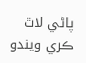پاڻي لاٿ ڪري ويندو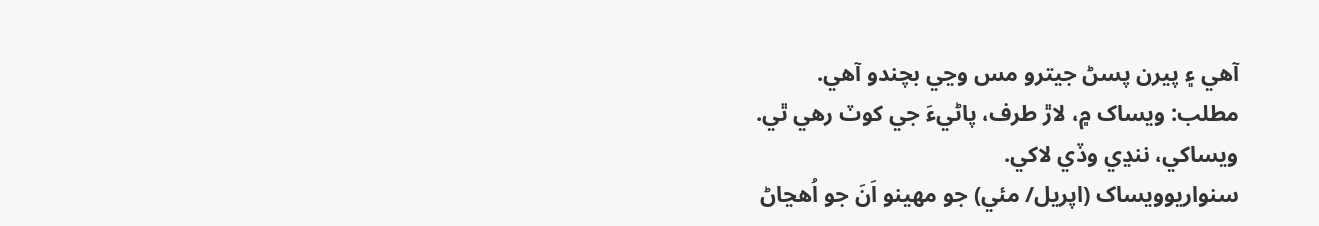آھي ۽ پيرن پسڻ جيترو مس وڃي بچندو آھي.
مطلب: ويساک ۾، لاڙ طرف، پاڻيءَ جي کوٽ رھي ٿي.
ويساکي، ننڍي وڏي لاکي.
سنواريوويساک (اپريل/ مئي) جو مھينو اَنَ جو اُهڃاڻ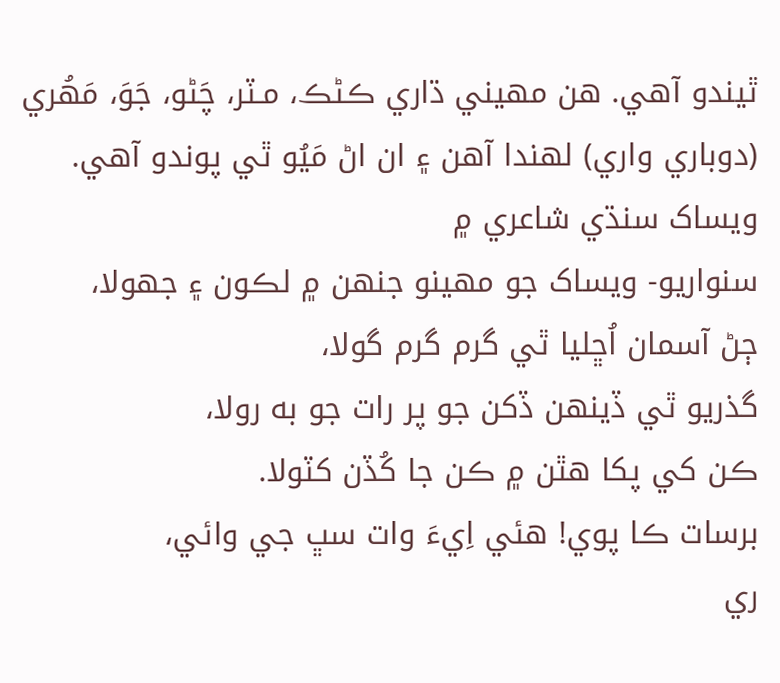ٿيندو آهي. هن مھيني ڌاري ڪڻڪ، مـٽر، چَڻو، جَوَ، مَھُري (دوباري واري) لھندا آهن ۽ ان اڻ مَيُو ٿي پوندو آهي.
ويساک سنڌي شاعري ۾
سنواريو- ويساک جو مهينو جنهن ۾ لڪون ۽ جهولا،
ڄڻ آسمان اُڇليا ٿي گرم گرم گولا،
گذريو ٿي ڏينهن ڏکن جو پر رات جو به رولا،
ڪن کي پکا هٿن ۾ ڪن جا کُڏن کٽولا.
برسات ڪا پوي! هئي اِيءَ وات سڀ جي وائي،
ري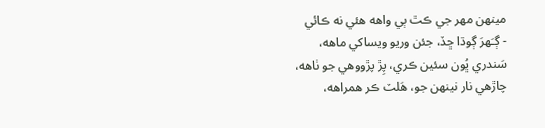مينهن مهر جي ڪٿ ٻي واهه هئي نه ڪائي
- ڳـَھرَ ڳوڌا ڇڏ، جئن وريو ويساکي ماهه،
سَندري ڀُون سئين ڪري، پِڙ پڙووهي جو ٺاهه،
چاڙهي نار نينھن جو، هَلٽ ڪر همراهه،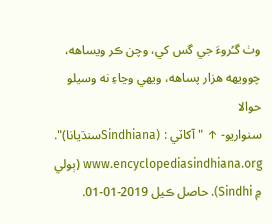وٺ گـُروءَ جي گس کي، وچن ڪر ويساهه،
چوويھه هزار پساهه، ويھي وڃاءِ نه وسيلو
حوالا
سنواريو- ↑ "آکاٽي : (Sindhianaسنڌيانا)". www.encyclopediasindhiana.org (ٻولي ۾ Sindhi). حاصل ڪيل 2019-01-01.